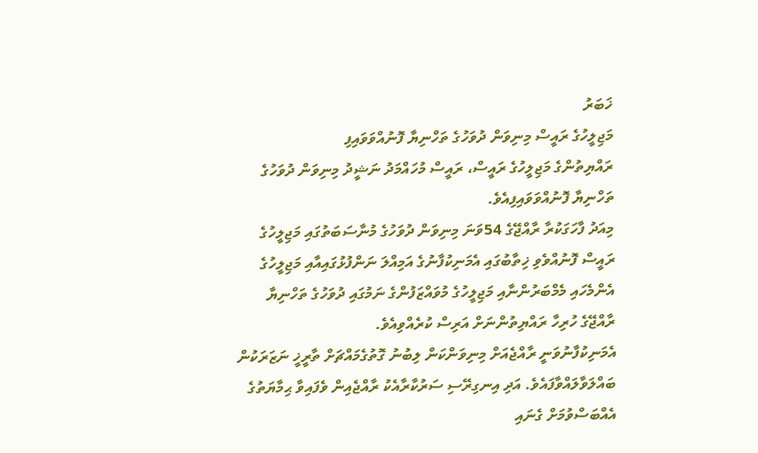ޚަބަރު
މަޖިލީހުގެ ރައީސް މިނިވަން ދުވަހުގެ ތަހްނިޔާ ފޮނުއްވަވައިފި
ރައްޔިތުންގެ މަޖިލީހުގެ ރައީސް، ރައީސް މުހައްމަދު ނަޝީދު މިނިވަން ދުވަހުގެ ތަހްނިޔާ ފޮނުއްވަވައިފިއެވެ.
މިއަދު ފާހަގަކުރާ ރާއްޖޭގެ 54ވަނަ މިނިވަން ދުވަހުގެ މުނާސަބަތުގައި މަޖިލީހުގެ ރައީސް ފޮނުއްވެވި ޚިތާބުގައި އެމަނިކުފާނުގެ އަމިއްލަ ނަންފުޅުގައިއާއި މަޖިލީހުގެ އެންމެހައި މެމްބަރުންނާއި މަޖިލީހުގެ މުވައްޒަފުންގެ ނަމުގައި ދުވަހުގެ ތަހްނިޔާ ރާއްޖޭގެ ހުރިހާ ރައްޔިތުންނަށް އަރިސް ކުރެއްވިއެވެ.
އެމަނިކުފާނުވަނީ ރާއްޖެއަށް މިނިވަންކަން ލިބުނު ގޮތުގެމައްޗަށް ތާރީޚީ ނަޒަރަކުން ބައްލަވާލައްވާފައެވެ. އަދި އިނގިރޭސި ސަރުކާރާއެކު ރާއްޖެއިން ވެފައިވާ ޙިމާޔަތުގެ އެއްބަސްވުމަށް ގެނައި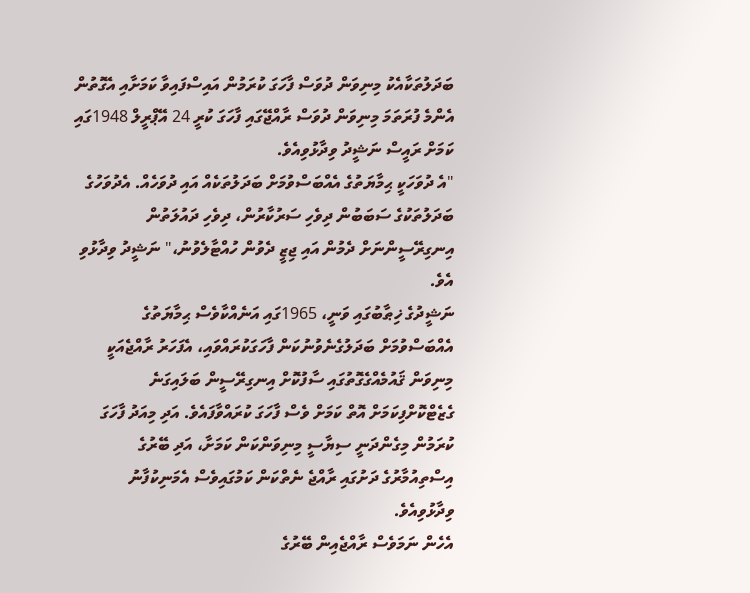ބަދަލުތަކާއެކު މިނިވަން ދުވަސް ފާހަގަ ކުރަމުން އައިސްފައިވާ ކަމަށާއި އެގޮތުން އެންމެ ފުރަތަމަ މިނިވަން ދުވަސް ރާއްޖޭގައި ފާހަގަ ކުރީ 24 އޭޕްރީލް 1948ގައި ކަމަށް ރައީސް ނަޝީދު ވިދާޅުވިއެވެ.
"އެ ދުވަހަކީ ޙިމާޔަތުގެ އެއްބަސްވުމަށް ބަދަލުތަކެއް އައި ދުވަހެއް. އެދުވަހުގެ ބަދަލުތަކުގެ ސަބަބުން ދިވެހި ސަރުކާރުން، ދިވެހި ދައުލަތުން އިނގިރޭސީންނަށް ދެމުން އައި ޖިޒީ ދެވުން ހުއްޓާލެވުނު،" ނަޝީދު ވިދާޅުވި އެވެ.
ނަޝީދުގެ ޚިޠާބުގައި ވަނީ، 1965ގައި އަނެއްކާވެސް ޙިމާޔަތުގެ އެއްބަސްވުމަށް ބަދަލުގެނެވުނުކަން ފާހަގަކުރައްވައި، އެފަހަރު ރާއްޖެއަކީ މިނިވަން ޤައުމެއްގެގޮތުގައި ސާފުކޮށް އިނގިރޭސީން ބަލައިގަނެ ގެޒެޓްކޮށްފިކަމަށް އޮތް ކަމަށް ވެސް ފާހަގަ ކުރައްވާފައެވެ. އަދި މިއަދު ފާހަގަ ކުރަމުން މިގެންދަނީ ސިޔާސީ މިނިވަންކަން ކަމަށާ، އަދި ބޭރުގެ އިސްތިއުމާރުގެ ދަށުގައި ރާއްޖެ ނެތްކަން ކަމުގައިވެސް އެމަނިކުފާނު ވިދާޅުވިއެވެ.
އެހެން ނަމަވެސް ރާއްޖެއިން ބޭރުގެ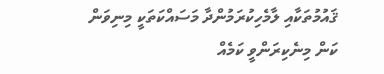ޤައުމުތަކާއި ލާމެހިކުރަމުންދާ މަސައްކަތަކީ މިނިވަން ކަން މިނެކިރަންވީ ކަމެއް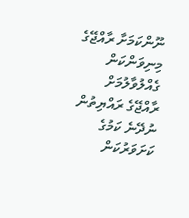ނޫންކަމަށާ ރާއްޖޭގެ މިނިވަންކަން ގެއްލުވާލުމަށް ރާއްޖޭގެ ރައްޔިތުން ނުދޭނެ ކަމުގެ ކަށަވަރުކަން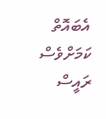އެބައޮތް ކަމަށްވެސް ރައީސް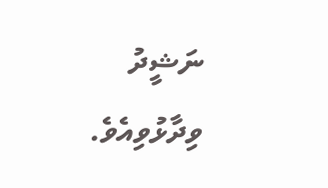ނަޝީދު ވިދާޅުވިއެވެ.